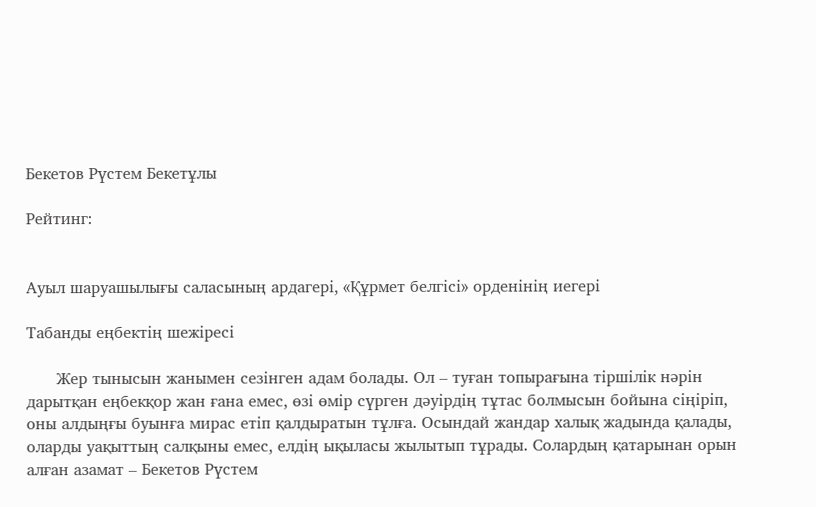Бекетов Рүстем Бекетұлы

Рейтинг:


Ауыл шаруашылығы саласының ардагері, «Құрмет белгісі» орденінің иегері

Табанды еңбектің шежіресі

      Жер тынысын жанымен сезінген адам болады. Ол – туған топырағына тіршілік нәрін дарытқан еңбекқор жан ғана емес, өзі өмір сүрген дәуірдің тұтас болмысын бойына сіңіріп, оны алдыңғы буынға мирас етіп қалдыратын тұлға. Осындай жандар халық жадында қалады, оларды уақыттың салқыны емес, елдің ықыласы жылытып тұрады. Солардың қатарынан орын алған азамат – Бекетов Рүстем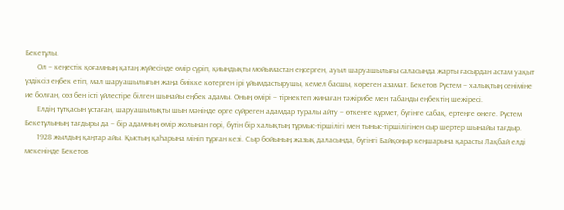Бекетұлы.
      Ол – кеңестік қоғамның қатаң жүйесінде өмір сүріп, қиындықты мойымастан еңсерген, ауыл шаруашылығы саласында жарты ғасырдан астам уақыт үздіксіз еңбек етіп, мал шаруашылығын жаңа биікке көтерген ірі ұйымдастырушы, кемел басшы, көреген азамат. Бекетов Рүстем – халықтың сеніміне ие болған, сөз бен істі үйлестіре білген шынайы еңбек адамы. Оның өмірі – тірнектеп жинаған тәжірибе мен табанды еңбектің шежіресі.
      Елдің тұтқасын ұстаған, шаруашылықты шын мәнінде өрге сүйреген адамдар туралы айту – өткенге құрмет, бүгінге сабақ, ертеңге өнеге. Рүстем Бекетұлының тағдыры да – бір адамның өмір жолынан гөрі, бүтін бір халықтың тұрмыс-тіршілігі мен тыныс-тіршілігінен сыр шертер шынайы тағдыр.
      1928 жылдың қаңтар айы. Қыстың қаһарына мініп тұрған кезі. Сыр бойының жазық даласында, бүгінгі Байқоңыр кеңшарына қарасты Лақбай елді мекенінде Бекетов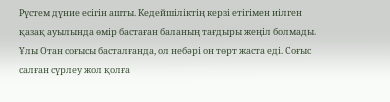Рүстем дүние есігін ашты. Кедейшіліктің керзі етігімен иілген қазақ ауылында өмір бастаған баланың тағдыры жеңіл болмады. Ұлы Отан соғысы басталғанда, ол небәрі он төрт жаста еді. Соғыс салған сүрлеу жол қолға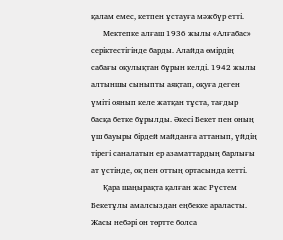қалам емес, кетпен ұстауға мәжбүр етті.
      Мектепке алғаш 1936 жылы «Алғабас» серіктестігінде барды. Алайда өмірдің сабағы оқулықтан бұрын келді. 1942 жылы алтыншы сыныпты аяқтап, оқуға деген үміті оянып келе жатқан тұста, тағдыр басқа бетке бұрылды. Әкесі Бекет пен оның үш бауыры бірдей майданға аттанып, үйдің тірегі саналатын ер азаматтардың барлығы ат үстінде, оқ пен оттың ортасында кетті.
      Қара шаңырақта қалған жас Рүстем Бекетұлы амалсыздан еңбекке араласты. Жасы небәрі он төртте болса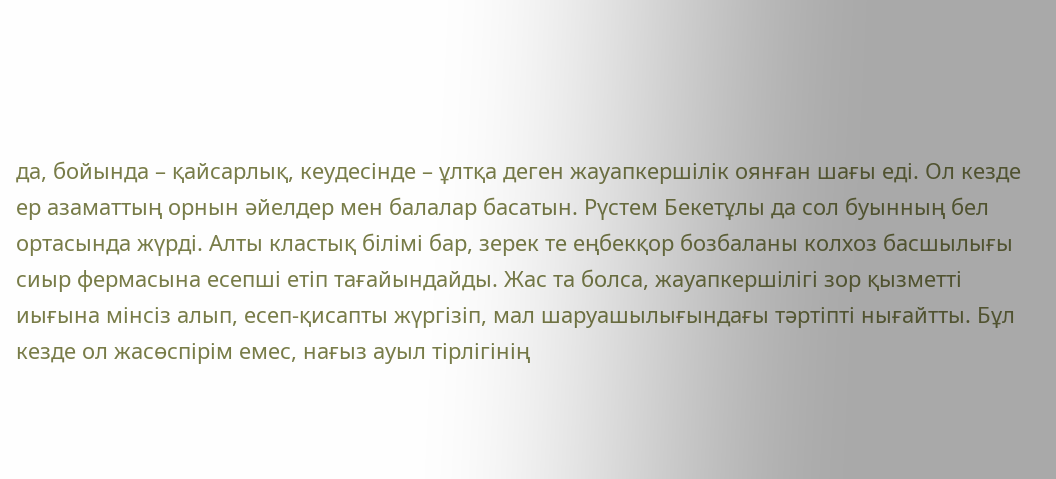да, бойында – қайсарлық, кеудесінде – ұлтқа деген жауапкершілік оянған шағы еді. Ол кезде ер азаматтың орнын әйелдер мен балалар басатын. Рүстем Бекетұлы да сол буынның бел ортасында жүрді. Алты кластық білімі бар, зерек те еңбекқор бозбаланы колхоз басшылығы сиыр фермасына есепші етіп тағайындайды. Жас та болса, жауапкершілігі зор қызметті иығына мінсіз алып, есеп-қисапты жүргізіп, мал шаруашылығындағы тәртіпті нығайтты. Бұл кезде ол жасөспірім емес, нағыз ауыл тірлігінің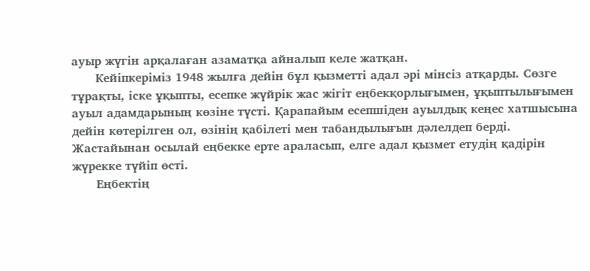ауыр жүгін арқалаған азаматқа айналып келе жатқан.
      Кейіпкеріміз 1948 жылға дейін бұл қызметті адал әрі мінсіз атқарды. Сөзге тұрақты, іске ұқыпты, есепке жүйрік жас жігіт еңбекқорлығымен, ұқыптылығымен ауыл адамдарының көзіне түсті. Қарапайым есепшіден ауылдық кеңес хатшысына дейін көтерілген ол, өзінің қабілеті мен табандылығын дәлелдеп берді. Жастайынан осылай еңбекке ерте араласып, елге адал қызмет етудің қадірін жүрекке түйіп өсті.
      Еңбектің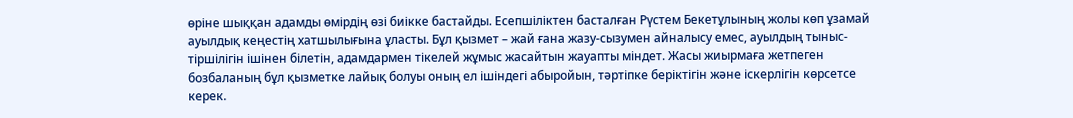өріне шыққан адамды өмірдің өзі биікке бастайды. Есепшіліктен басталған Рүстем Бекетұлының жолы көп ұзамай ауылдық кеңестің хатшылығына ұласты. Бұл қызмет – жай ғана жазу-сызумен айналысу емес, ауылдың тыныс-тіршілігін ішінен білетін, адамдармен тікелей жұмыс жасайтын жауапты міндет. Жасы жиырмаға жетпеген бозбаланың бұл қызметке лайық болуы оның ел ішіндегі абыройын, тәртіпке беріктігін және іскерлігін көрсетсе керек.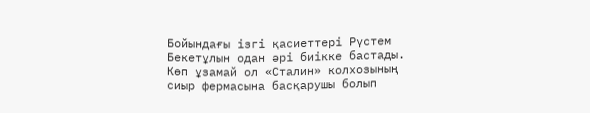Бойындағы ізгі қасиеттері Рүстем Бекетұлын одан әрі биікке бастады. Көп ұзамай ол «Сталин» колхозының сиыр фермасына басқарушы болып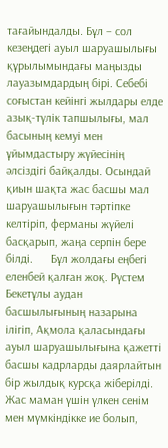тағайындалды. Бұл – сол кезеңдегі ауыл шаруашылығы құрылымындағы маңызды лауазымдардың бірі. Себебі соғыстан кейінгі жылдары елде азық-түлік тапшылығы, мал басының кемуі мен ұйымдастыру жүйесінің әлсіздігі байқалды. Осындай қиын шақта жас басшы мал шаруашылығын тәртіпке келтіріп, ферманы жүйелі басқарып, жаңа серпін бере білді.      Бұл жолдағы еңбегі еленбей қалған жоқ. Рүстем Бекетұлы аудан басшылығының назарына ілігіп, Ақмола қаласындағы ауыл шаруашылығына қажетті басшы кадрларды даярлайтын бір жылдық курсқа жіберілді. Жас маман үшін үлкен сенім мен мүмкіндікке ие болып,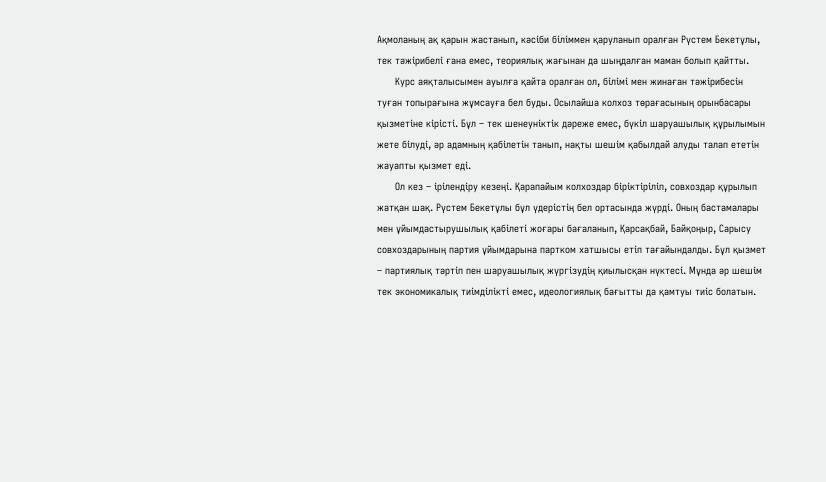Ақмоланың ақ қарын жастанып, кәсіби біліммен қаруланып оралған Рүстем Бекетұлы, тек тәжірибелі ғана емес, теориялық жағынан да шыңдалған маман болып қайтты.
      Курс аяқталысымен ауылға қайта оралған ол, білімі мен жинаған тәжірибесін туған топырағына жұмсауға бел буды. Осылайша колхоз төрағасының орынбасары қызметіне кірісті. Бұл – тек шенеуніктік дәреже емес, бүкіл шаруашылық құрылымын жете білуді, әр адамның қабілетін танып, нақты шешім қабылдай алуды талап ететін жауапты қызмет еді.
      Ол кез – ірілендіру кезеңі. Қарапайым колхоздар біріктіріліп, совхоздар құрылып жатқан шақ. Рүстем Бекетұлы бұл үдерістің бел ортасында жүрді. Оның бастамалары мен ұйымдастырушылық қабілеті жоғары бағаланып, Қарсақбай, Байқоңыр, Сарысу совхоздарының партия ұйымдарына партком хатшысы етіп тағайындалды. Бұл қызмет – партиялық тәртіп пен шаруашылық жүргізудің қиылысқан нүктесі. Мұнда әр шешім тек экономикалық тиімділікті емес, идеологиялық бағытты да қамтуы тиіс болатын.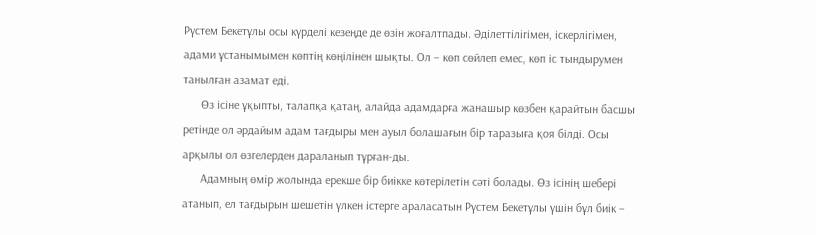Рүстем Бекетұлы осы күрделі кезеңде де өзін жоғалтпады. Әділеттілігімен, іскерлігімен, адами ұстанымымен көптің көңілінен шықты. Ол – көп сөйлеп емес, көп іс тындырумен танылған азамат еді.
      Өз ісіне ұқыпты, талапқа қатаң, алайда адамдарға жанашыр көзбен қарайтын басшы ретінде ол әрдайым адам тағдыры мен ауыл болашағын бір таразыға қоя білді. Осы арқылы ол өзгелерден дараланып тұрған-ды.
      Адамның өмір жолында ерекше бір биікке көтерілетін сәті болады. Өз ісінің шебері атанып, ел тағдырын шешетін үлкен істерге араласатын Рүстем Бекетұлы үшін бұл биік –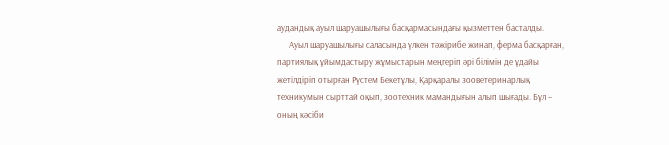аудандық ауыл шаруашылығы басқармасындағы қызметтен басталды.
      Ауыл шаруашылығы саласында үлкен тәжірибе жинап, ферма басқарған, партиялық ұйымдастыру жұмыстарын меңгеріп әрі білімін де ұдайы жетілдіріп отырған Рүстем Бекетұлы, Қарқаралы зооветеринарлық техникумын сырттай оқып, зоотехник мамандығын алып шығады. Бұл – оның кәсіби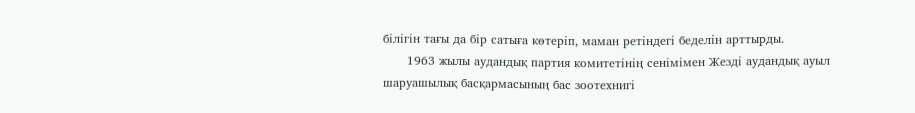білігін тағы да бір сатыға көтеріп, маман ретіндегі беделін арттырды.
      1963 жылы аудандық партия комитетінің сенімімен Жезді аудандық ауыл шаруашылық басқармасының бас зоотехнигі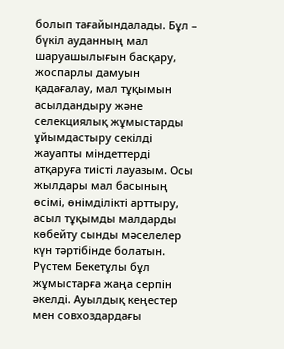болып тағайындалады. Бұл – бүкіл ауданның мал шаруашылығын басқару, жоспарлы дамуын қадағалау, мал тұқымын асылдандыру және селекциялық жұмыстарды ұйымдастыру секілді жауапты міндеттерді атқаруға тиісті лауазым. Осы жылдары мал басының өсімі, өнімділікті арттыру, асыл тұқымды малдарды көбейту сынды мәселелер күн тәртібінде болатын. Рүстем Бекетұлы бұл жұмыстарға жаңа серпін әкелді. Ауылдық кеңестер мен совхоздардағы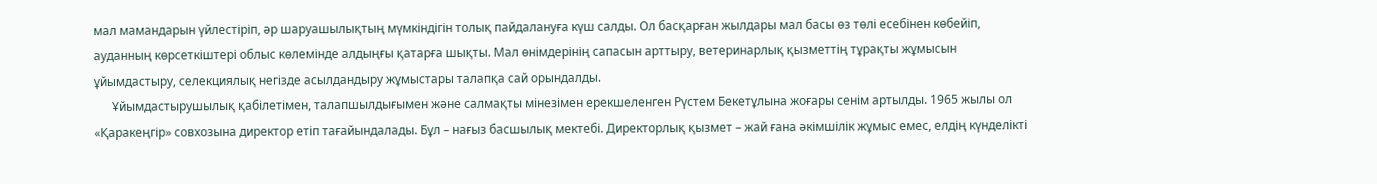мал мамандарын үйлестіріп, әр шаруашылықтың мүмкіндігін толық пайдалануға күш салды. Ол басқарған жылдары мал басы өз төлі есебінен көбейіп, ауданның көрсеткіштері облыс көлемінде алдыңғы қатарға шықты. Мал өнімдерінің сапасын арттыру, ветеринарлық қызметтің тұрақты жұмысын ұйымдастыру, селекциялық негізде асылдандыру жұмыстары талапқа сай орындалды.
      Ұйымдастырушылық қабілетімен, талапшылдығымен және салмақты мінезімен ерекшеленген Рүстем Бекетұлына жоғары сенім артылды. 1965 жылы ол «Қаракеңгір» совхозына директор етіп тағайындалады. Бұл – нағыз басшылық мектебі. Директорлық қызмет – жай ғана әкімшілік жұмыс емес, елдің күнделікті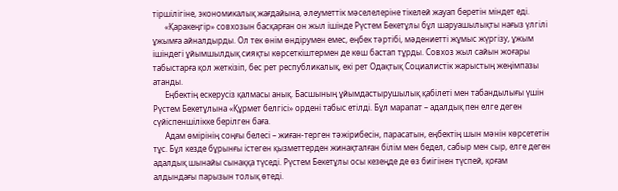тіршілігіне, экономикалық жағдайына, әлеуметтік мәселелеріне тікелей жауап беретін міндет еді.
      «Қаракеңгір» совхозын басқарған он жыл ішінде Рүстем Бекетұлы бұл шаруашылықты нағыз үлгілі ұжымға айналдырды. Ол тек өнім өндірумен емес, еңбек тәртібі, мәдениетті жұмыс жүргізу, ұжым ішіндегі ұйымшылдық сияқты көрсеткіштермен де көш бастап тұрды. Совхоз жыл сайын жоғары табыстарға қол жеткізіп, бес рет республикалық, екі рет Одақтық Социалистік жарыстың жеңімпазы атанды.
      Еңбектің ескерусіз қалмасы анық. Басшының ұйымдастырушылық қабілеті мен табандылығы үшін Рүстем Бекетұлына «Құрмет белгісі» ордені табыс етілді. Бұл марапат – адалдық пен елге деген сүйіспеншілікке берілген баға.
      Адам өмірінің соңғы белесі – жиған-терген тәжірибесін, парасатын, еңбектің шын мәнін көрсететін тұс. Бұл кезде бұрынғы істеген қызметтерден жинақталған білім мен бедел, сабыр мен сыр, елге деген адалдық шынайы сынаққа түседі. Рүстем Бекетұлы осы кезеңде де өз биігінен түспей, қоғам алдындағы парызын толық өтеді.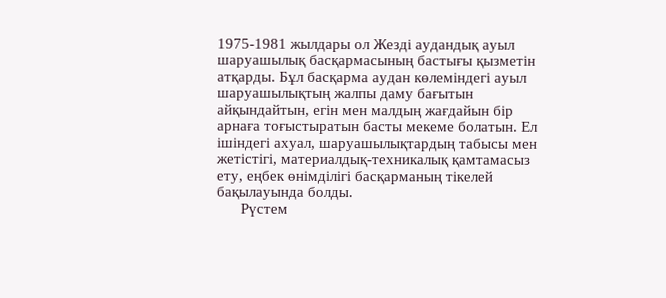1975-1981 жылдары ол Жезді аудандық ауыл шаруашылық басқармасының бастығы қызметін атқарды. Бұл басқарма аудан көлеміндегі ауыл шаруашылықтың жалпы даму бағытын айқындайтын, егін мен малдың жағдайын бір арнаға тоғыстыратын басты мекеме болатын. Ел ішіндегі ахуал, шаруашылықтардың табысы мен жетістігі, материалдық-техникалық қамтамасыз ету, еңбек өнімділігі басқарманың тікелей бақылауында болды.
      Рүстем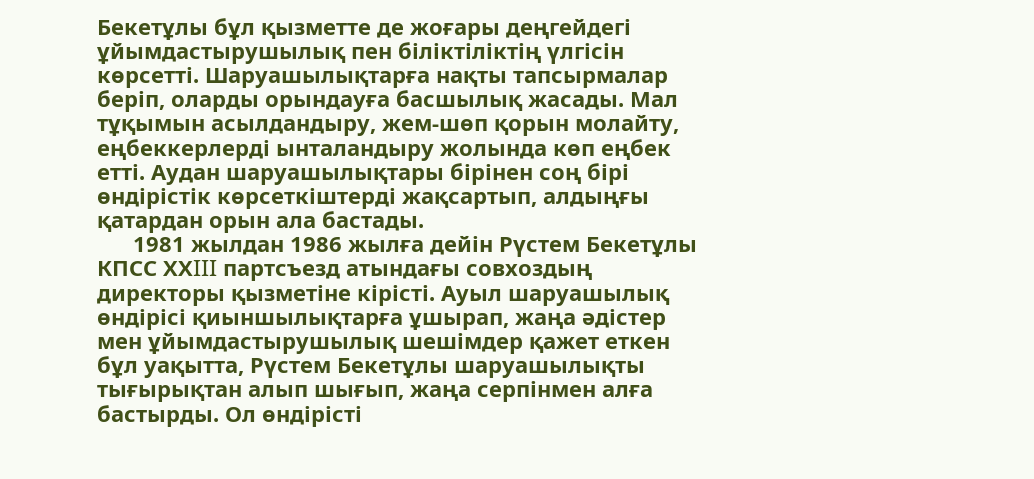Бекетұлы бұл қызметте де жоғары деңгейдегі ұйымдастырушылық пен біліктіліктің үлгісін көрсетті. Шаруашылықтарға нақты тапсырмалар беріп, оларды орындауға басшылық жасады. Мал тұқымын асылдандыру, жем-шөп қорын молайту, еңбеккерлерді ынталандыру жолында көп еңбек етті. Аудан шаруашылықтары бірінен соң бірі өндірістік көрсеткіштерді жақсартып, алдыңғы қатардан орын ала бастады.
      1981 жылдан 1986 жылға дейін Рүстем Бекетұлы КПСС ХХIII партсъезд атындағы совхоздың директоры қызметіне кірісті. Ауыл шаруашылық өндірісі қиыншылықтарға ұшырап, жаңа әдістер мен ұйымдастырушылық шешімдер қажет еткен бұл уақытта, Рүстем Бекетұлы шаруашылықты тығырықтан алып шығып, жаңа серпінмен алға бастырды. Ол өндірісті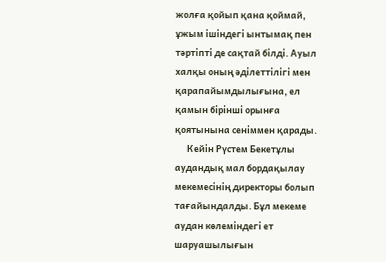жолға қойып қана қоймай, ұжым ішіндегі ынтымақ пен тәртіпті де сақтай білді. Ауыл халқы оның әділеттілігі мен қарапайымдылығына, ел қамын бірінші орынға қоятынына сеніммен қарады.
      Кейін Рүстем Бекетұлы аудандық мал бордақылау мекемесінің директоры болып тағайындалды. Бұл мекеме аудан көлеміндегі ет шаруашылығын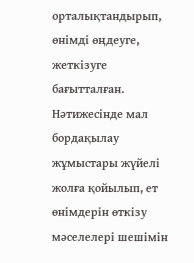орталықтандырып, өнімді өңдеуге, жеткізуге бағытталған. Нәтижесінде мал бордақылау жұмыстары жүйелі жолға қойылып, ет өнімдерін өткізу мәселелері шешімін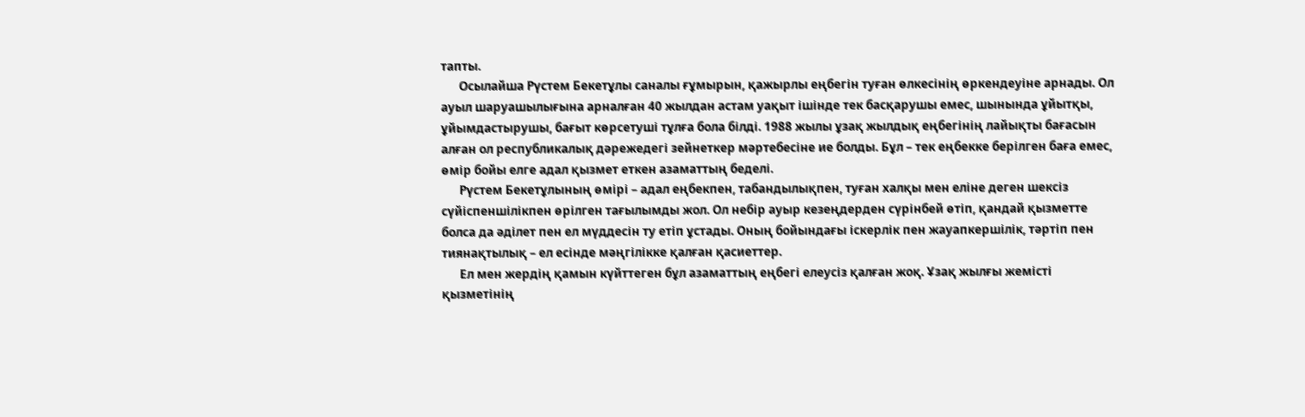тапты.
      Осылайша Рүстем Бекетұлы саналы ғұмырын, қажырлы еңбегін туған өлкесінің өркендеуіне арнады. Ол ауыл шаруашылығына арналған 40 жылдан астам уақыт ішінде тек басқарушы емес, шынында ұйытқы, ұйымдастырушы, бағыт көрсетуші тұлға бола білді. 1988 жылы ұзақ жылдық еңбегінің лайықты бағасын алған ол республикалық дәрежедегі зейнеткер мәртебесіне ие болды. Бұл – тек еңбекке берілген баға емес, өмір бойы елге адал қызмет еткен азаматтың беделі.
      Рүстем Бекетұлының өмірі – адал еңбекпен, табандылықпен, туған халқы мен еліне деген шексіз сүйіспеншілікпен өрілген тағылымды жол. Ол небір ауыр кезеңдерден сүрінбей өтіп, қандай қызметте болса да әділет пен ел мүддесін ту етіп ұстады. Оның бойындағы іскерлік пен жауапкершілік, тәртіп пен тиянақтылық – ел есінде мәңгілікке қалған қасиеттер.
      Ел мен жердің қамын күйттеген бұл азаматтың еңбегі елеусіз қалған жоқ. Ұзақ жылғы жемісті қызметінің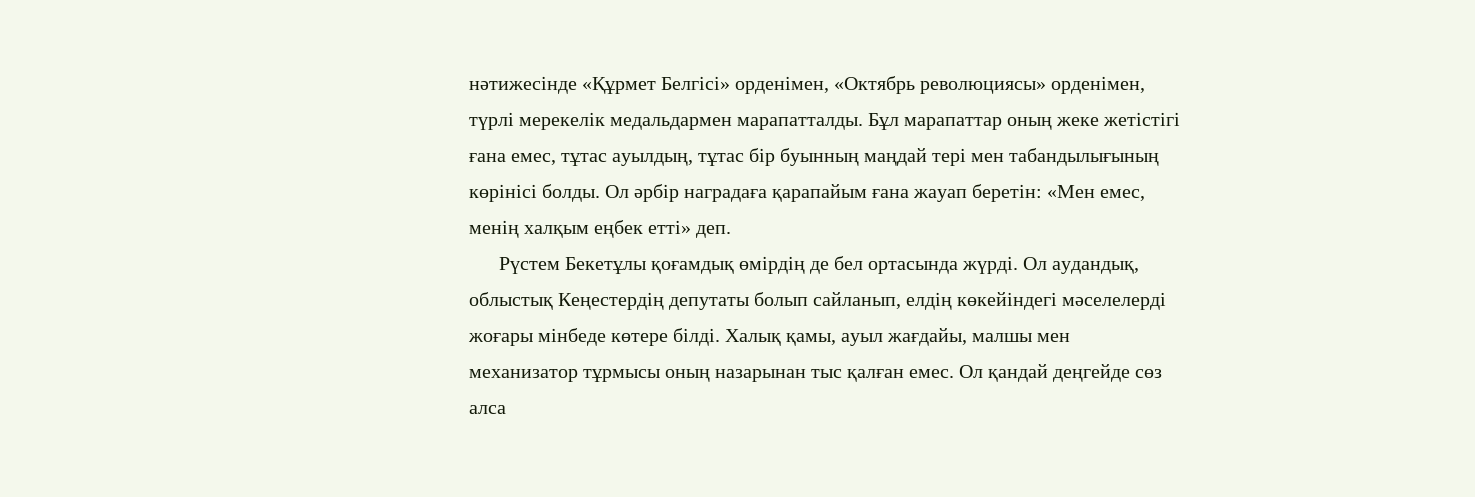нәтижесінде «Құрмет Белгісі» орденімен, «Октябрь революциясы» орденімен, түрлі мерекелік медальдармен марапатталды. Бұл марапаттар оның жеке жетістігі ғана емес, тұтас ауылдың, тұтас бір буынның маңдай тері мен табандылығының көрінісі болды. Ол әрбір наградаға қарапайым ғана жауап беретін: «Мен емес, менің халқым еңбек етті» деп.
      Рүстем Бекетұлы қоғамдық өмірдің де бел ортасында жүрді. Ол аудандық, облыстық Кеңестердің депутаты болып сайланып, елдің көкейіндегі мәселелерді жоғары мінбеде көтере білді. Халық қамы, ауыл жағдайы, малшы мен механизатор тұрмысы оның назарынан тыс қалған емес. Ол қандай деңгейде сөз алса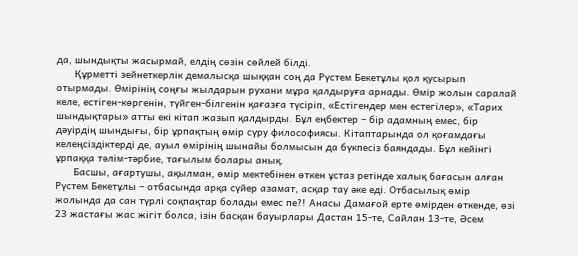да, шындықты жасырмай, елдің сөзін сөйлей білді.
      Құрметті зейнеткерлік демалысқа шыққан соң да Рүстем Бекетұлы қол қусырып отырмады. Өмірінің соңғы жылдарын рухани мұра қалдыруға арнады. Өмір жолын саралай келе, естіген-көргенін, түйген-білгенін қағазға түсіріп, «Естігендер мен естегілер», «Тарих шындықтары» атты екі кітап жазып қалдырды. Бұл еңбектер – бір адамның емес, бір дәуірдің шындығы, бір ұрпақтың өмір сүру философиясы. Кітаптарында ол қоғамдағы келеңсіздіктерді де, ауыл өмірінің шынайы болмысын да бүкпесіз баяндады. Бұл кейінгі ұрпаққа тәлім-тәрбие, тағылым болары анық.
      Басшы, ағартушы, ақылман, өмір мектебінен өткен ұстаз ретінде халық бағасын алған Рүстем Бекетұлы – отбасында арқа сүйер азамат, асқар тау әке еді. Отбасылық өмір жолында да сан түрлі соқпақтар болады емес пе?! Анасы Дамағой ерте өмірден өткенде, өзі 23 жастағы жас жігіт болса, ізін басқан бауырлары Дастан 15-те, Сайлан 13-те, Әсем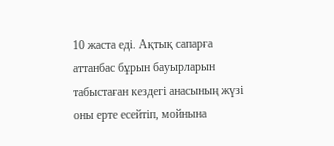10 жаста еді. Ақтық сапарға аттанбас бұрын бауырларын табыстаған кездегі анасының жүзі оны ерте есейтіп, мойнына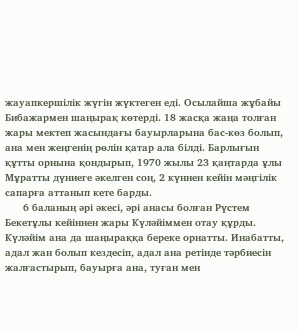жауапкершілік жүгін жүктеген еді. Осылайша жұбайы Бибажармен шаңырақ көтерді. 18 жасқа жаңа толған жары мектеп жасындағы бауырларына бас-көз болып, ана мен жеңгенің рөлін қатар ала білді. Барлығын құтты орнына қондырып, 1970 жылы 23 қаңтарда ұлы Мұратты дүниеге әкелген соң, 2 күннен кейін мәңгілік сапарға аттанып кете барды.
      6 баланың әрі әкесі, әрі анасы болған Рүстем Бекетұлы кейіннен жары Күләйіммен отау құрды. Күләйім ана да шаңыраққа береке орнатты. Инабатты, адал жан болып кездесіп, адал ана ретінде тәрбиесін жалғастырып, бауырға ана, туған мен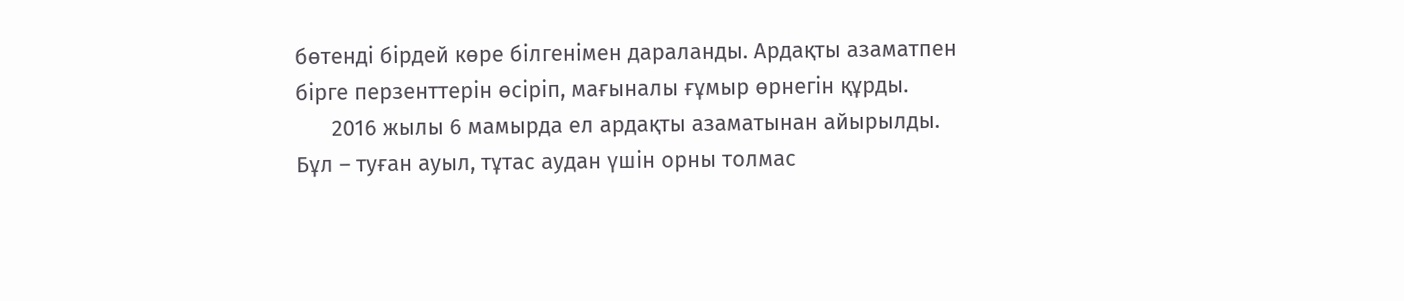бөтенді бірдей көре білгенімен дараланды. Ардақты азаматпен бірге перзенттерін өсіріп, мағыналы ғұмыр өрнегін құрды.
      2016 жылы 6 мамырда ел ардақты азаматынан айырылды. Бұл – туған ауыл, тұтас аудан үшін орны толмас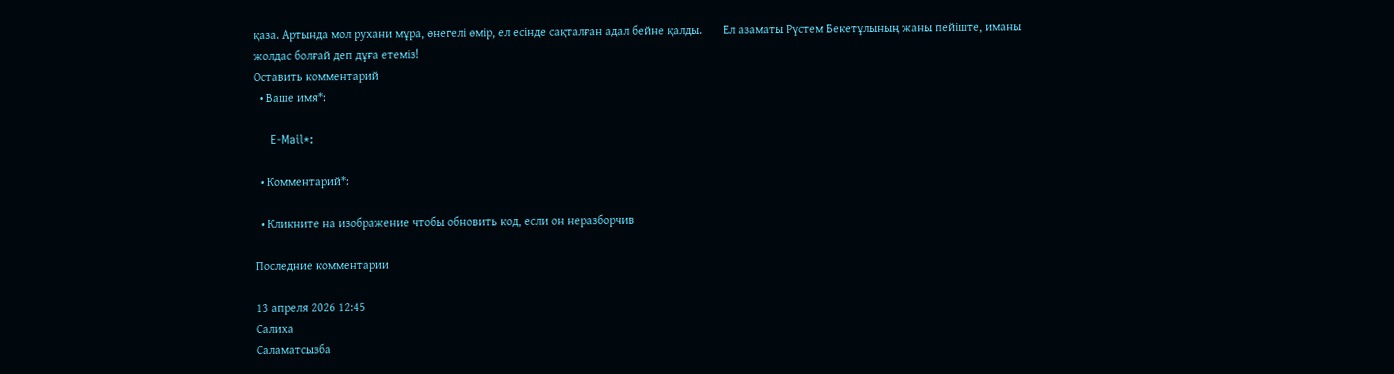қаза. Артында мол рухани мұра, өнегелі өмір, ел есінде сақталған адал бейне қалды.       Ел азаматы Рүстем Бекетұлының жаны пейіште, иманы жолдас болғай деп дұға етеміз!
Оставить комментарий
  • Ваше имя*:

    E-Mail*:

  • Комментарий*:

  • Кликните на изображение чтобы обновить код, если он неразборчив

Последние комментарии

13 апреля 2026 12:45
Салиха
Саламатсызба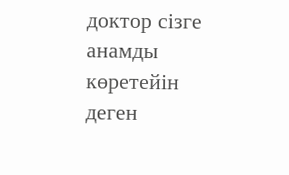доктор сізге анамды көретейін деген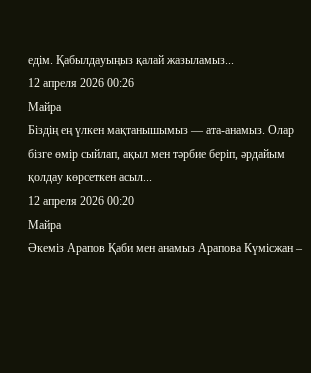едім. Қабылдауыңыз қалай жазыламыз...
12 апреля 2026 00:26
Майра
Біздің ең үлкен мақтанышымыз — ата-анамыз. Олар бізге өмір сыйлап, ақыл мен тәрбие беріп, әрдайым қолдау көрсеткен асыл...
12 апреля 2026 00:20
Майра
Әкеміз Арапов Қаби мен анамыз Арапова Күмісжан –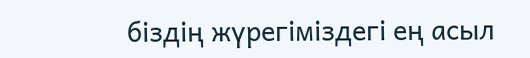біздің жүрегіміздегі ең асыл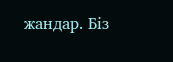жандар. Біз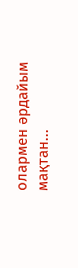олармен әрдайым мақтан...